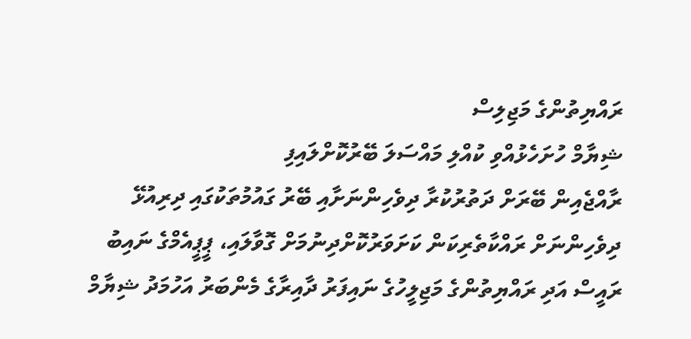ރައްޔިތުންގެ މަޖިލިސް
ޝިޔާމް ހުށަހެޅުއްވި ކުއްލި މައްސަލަ ބޭރުކޮށްލައިފި
ރާއްޖެއިން ބޭރަށް ދަތުރުކުރާ ދިވެހިންނަށާއި ބޭރު ގައުމުތަކުގައި ދިރިއުޅޭ ދިވެހިންނަށް ރައްކާތެރިކަން ކަށަވަރުކޮށްދިނުމަށް ގޮވާލައި، ޕީޕީއެމްގެ ނައިބު ރައީސް އަދި ރައްޔިތުންގެ މަޖިލީހުގެ ނައިފަރު ދާއިރާގެ މެންބަރު އަހުމަދު ޝިޔާމް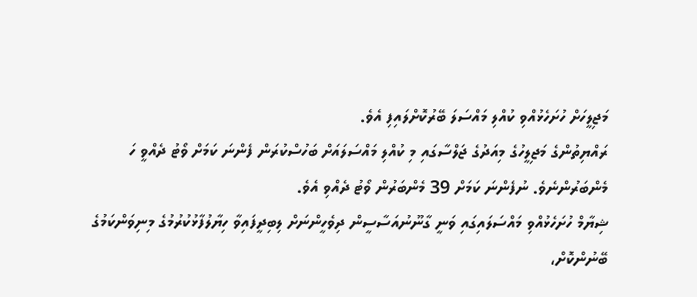މަޖިލީހަށް ހުށަހެޅުއްވި ކުއްލި މައްސަލަ ބޭރުކޮށްލައިފި އެވެ.
ރައްޔިތުންގެ މަޖިލީހުގެ މިއަދުގެ ޖަލްސާގައި މި ކުއްލި މައްސަލައަށް ބަހުސްކުރަން ފެންނަ ކަމަށް ވޯޓު ދެއްވީ ހަ މެންބަރުންނެވެ. ނުފެންނަ ކަމަށް 39 މެންބަރުން ވޯޓު ދެއްވި އެވެ.
ޝިޔާމް ހުށަހެޅުއްވި މައްސަލައިގައި ވަނީ ގާނޫނުއަސާސީން ދިވެހީންނަށް ލިބިދީފައިވާ ހިޔާލުފާޅުކުރުމުގެ މިނިވަންކަމުގެ ބޭނުންކޮށް،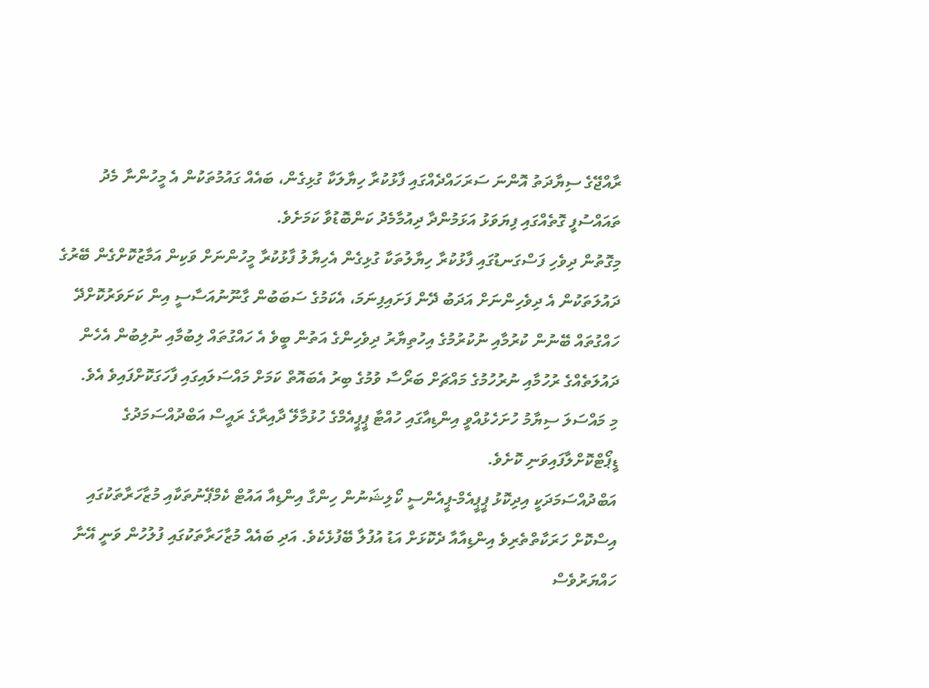ރާއްޖޭގެ ސިޔާދަތު އޮންނަ ސަރަހައްދެއްގައި ފާޅުކުރާ ހިޔާލަކާ ގުޅިގެން، ބައެއް ގައުމުތަކުން އެ މީހުންނާ މެދު ތައައްސުފީ ގޮތެއްގައި ފިޔަވަޅު އަޅަމުންދާ ދިއުމާމެދު ކަންބޮޑުވާ ކަމަށެވެ.
މިގޮތުން ދިވެހި ފަސްގަނޑުގައި ފާޅުކުރާ ހިޔާލުތަކާ ގުޅިގެން އެހިޔާލު ފާޅުކުރާ މީހުންނަށް ވަކިން އަމާޒުކޮށްގެން ބޭރުގެ ދައުލަތަކުން އެ ދިވެހިންނަށް އަދަބު ދޭން ފަށައިފިނަމަ، އެކަމުގެ ސަބަބުން ގާނޫނުއަސާސީ އިން ކަށަވަރުކޮށްދޭ ހައްގުތައް ބޭނުން ކުރުމާއި ނުކުރުމުގެ އިހުތިޔާރު ދިވެހިންގެ އަތުން ބީވެ އެ ހައްގުތައް ލިބުމާއި ނުލިބުން އެހެން ދައުލަތެއްގެ ރުހުމާއި ނުރުހުމުގެ މައްޗަށް ބަރޯސާ ވުމުގެ ބިރު އެބައޮތް ކަމަށް މައްސަލައިގައި ފާހަގަކޮށްފައިވެ އެވެ.
މި މައްސަލަ ސިޔާމު ހުށަހެޅުއްވީ އިންޑިއާގައި ހުއްޓާ ޕީޕީއެމްގެ ހުޅުމާލޭ ދާއިރާގެ ރައީސް އަބްދުއްސަމަދުގެ ޑީޕޯޓްކޮށްލާފައިވަނި ކޮށެވެ.
އަބްދުއްސަމަދަކީ އިދިކޮޅު ޕީޕީއެމް-ޕީއެންސީ ކޯލިޝަނުން ހިންގާ އިންޑިއާ އައުޓް ކެމްޕޭނުތަކާއި މުޒާހަރާތަކުގައި އިސްކޮށް ހަރަކާތްތެރިވެ އިންޑިއާއާ ދެކޮޅަށް އަޑު އުފުލާ ބޭފުޅެކެވެ. އަދި ބައެއް މުޒާހަރާތަކުގައި ފުލުހުން ވަނީ އޭނާ ހައްޔަރުވެސް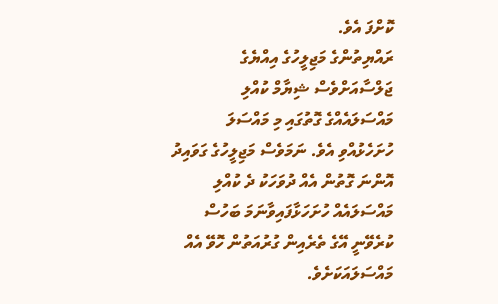ކޮށްފަ އެވެ.
ރައްޔިތުންގެ މަޖިލީހުގެ އިއްޔެގެ ޖަލްސާއަށްވެސް ޝިޔާމް ކުއްލި މައްސަލައެއްގެ ގޮތުގައި މި މައްސަލަ ހުށަހެޅުއްވި އެވެ. ނަމަވެސް މަޖިލީހުގެ ގަވައިދު އޮންނަ ގޮތުން އެއް ދުވަހަކު ދެ ކުއްލި މައްސަލައެއް ހުށަހަޅާފައިވާނަމަ ބަހުސް ކުރެވޭނީ އޭގެ ތެރެއިން ގުރުއަތުން ހޮވޭ އެއް މައްސަލައަކަށެވެ.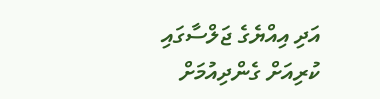އަދި އިއްޔެގެ ޖަލްސާގައި ކުރިއަށް ގެންދިއުމަށް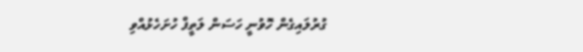ގުރުލައިގެން ހޮވުނީ ހަސަން ލަތީފް ހުށަހެޅުއްވި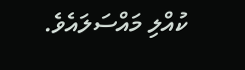ކުއްލި މައްސަލައެވެ.